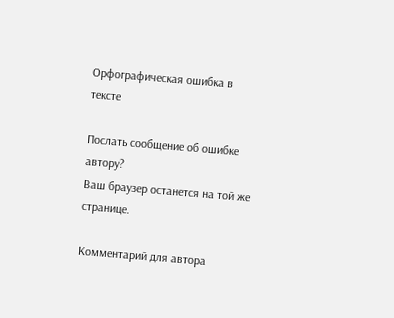Орфографическая ошибка в тексте

Послать сообщение об ошибке автору?
Ваш браузер останется на той же странице.

Комментарий для автора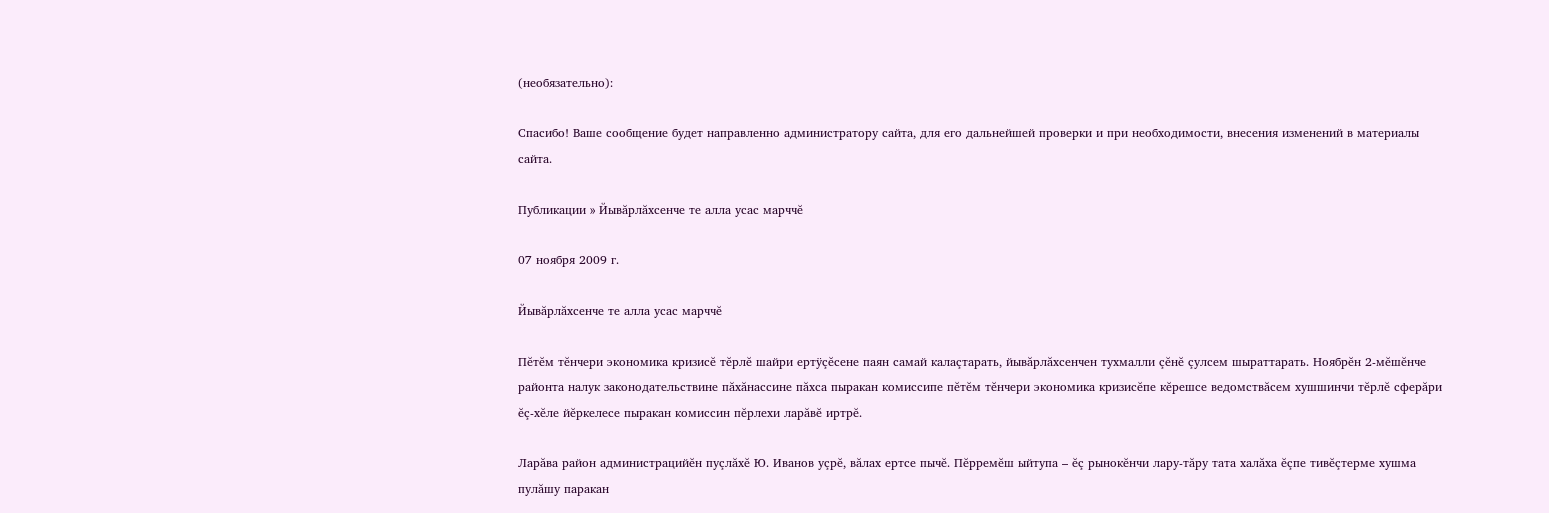(необязательно):

Спасибо! Ваше сообщение будет направленно администратору сайта, для его дальнейшей проверки и при необходимости, внесения изменений в материалы сайта.

Публикации » Йывăрлăхсенче те алла усас марччĕ

07 ноября 2009 г.

Йывăрлăхсенче те алла усас марччĕ

Пĕтĕм тĕнчери экономика кризисĕ тĕрлĕ шайри ертÿçĕсене паян самай калаçтарать, йывăрлăхсенчен тухмалли çĕнĕ çулсем шыраттарать. Ноябрĕн 2-мĕшĕнче районта налук законодательствине пăхăнассине пăхса пыракан комиссипе пĕтĕм тĕнчери экономика кризисĕпе кĕрешсе ведомствăсем хушшинчи тĕрлĕ сферăри ĕç-хĕле йĕркелесе пыракан комиссин пĕрлехи ларăвĕ иртрĕ.

Ларăва район администрацийĕн пуçлăхĕ Ю. Иванов уçрĕ, вăлах ертсе пычĕ. Пĕрремĕш ыйтупа – ĕç рынокĕнчи лару-тăру тата халăха ĕçпе тивĕçтерме хушма пулăшу паракан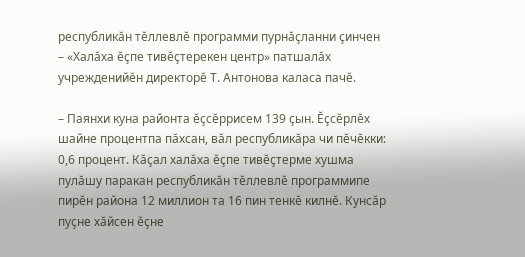республикăн тĕллевлĕ программи пурнăçланни çинчен – «Халăха ĕçпе тивĕçтерекен центр» патшалăх учрежденийĕн директорĕ Т. Антонова каласа пачĕ.

– Паянхи куна районта ĕçсĕррисем 139 çын. Ĕçсĕрлĕх шайне процентпа пăхсан, вăл республикăра чи пĕчĕкки: 0,6 процент. Кăçал халăха ĕçпе тивĕçтерме хушма пулăшу паракан республикăн тĕллевлĕ программипе пирĕн района 12 миллион та 16 пин тенкĕ килнĕ. Кунсăр пуçне хăйсен ĕçне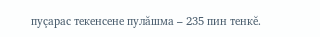пуçарас текенсене пулăшма – 235 пин тенкĕ.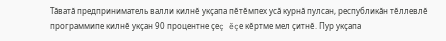Тăватă предприниматель валли килнĕ укçапа пĕтĕмпех усă курнă пулсан, республикăн тĕллевлĕ программипе килнĕ укçан 90 процентне çеç ĕçе кĕртме мел çитнĕ. Пур укçапа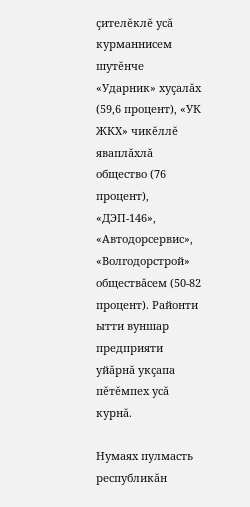çителĕклĕ усă курманнисем шутĕнче «Ударник» хуçалăх (59,6 процент), «УК ЖКХ» чикĕллĕ яваплăхлă общество (76 процент), «ДЭП-146», «Автодорсервис», «Волгодорстрой» обществăсем (50-82 процент). Районти ытти вуншар предприяти уйăрнă укçапа пĕтĕмпех усă курнă.

Нумаях пулмасть республикăн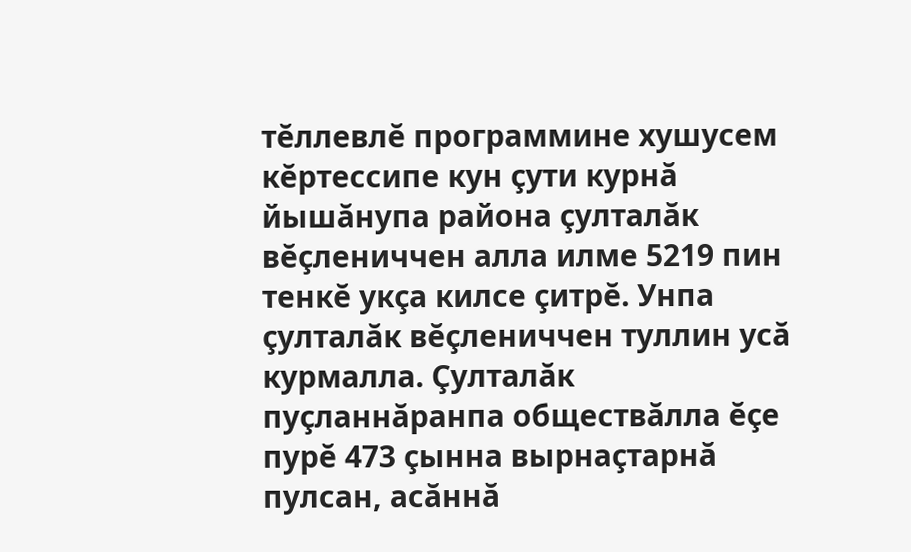тĕллевлĕ программине хушусем кĕртессипе кун çути курнă йышăнупа района çулталăк вĕçлениччен алла илме 5219 пин тенкĕ укçа килсе çитрĕ. Унпа çулталăк вĕçлениччен туллин усă курмалла. Çулталăк пуçланнăранпа обществăлла ĕçе пурĕ 473 çынна вырнаçтарнă пулсан, асăннă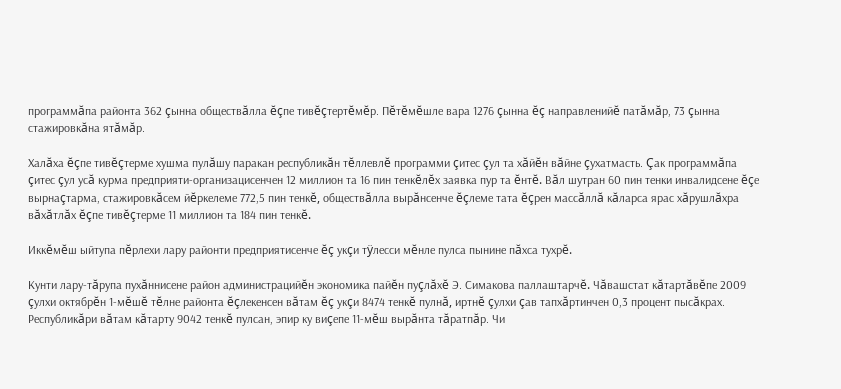программăпа районта 362 çынна обществăлла ĕçпе тивĕçтертĕмĕр. Пĕтĕмĕшле вара 1276 çынна ĕç направленийĕ патăмăр, 73 çынна стажировкăна ятăмăр.

Халăха ĕçпе тивĕçтерме хушма пулăшу паракан республикăн тĕллевлĕ программи çитес çул та хăйĕн вăйне çухатмасть. Çак программăпа çитес çул усă курма предприяти-организацисенчен 12 миллион та 16 пин тенкĕлĕх заявка пур та ĕнтĕ. Вăл шутран 60 пин тенки инвалидсене ĕçе вырнаçтарма, стажировкăсем йĕркелеме 772,5 пин тенкĕ, обществăлла вырăнсенче ĕçлеме тата ĕçрен массăллă кăларса ярас хăрушлăхра вăхăтлăх ĕçпе тивĕçтерме 11 миллион та 184 пин тенкĕ.

Иккĕмĕш ыйтупа пĕрлехи лару районти предприятисенче ĕç укçи тÿлесси мĕнле пулса пынине пăхса тухрĕ.

Кунти лару-тăрупа пухăннисене район администрацийĕн экономика пайĕн пуçлăхĕ Э. Симакова паллаштарчĕ. Чăвашстат кăтартăвĕпе 2009 çулхи октябрĕн 1-мĕшĕ тĕлне районта ĕçлекенсен вăтам ĕç укçи 8474 тенкĕ пулнă, иртнĕ çулхи çав тапхăртинчен 0,3 процент пысăкрах. Республикăри вăтам кăтарту 9042 тенкĕ пулсан, эпир ку виçепе 11-мĕш вырăнта тăратпăр. Чи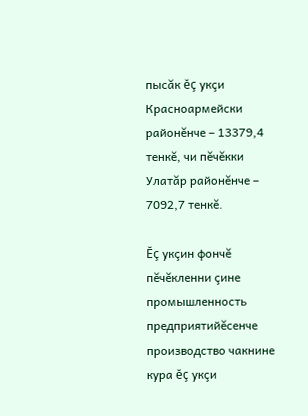пысăк ĕç укçи Красноармейски районĕнче – 13379,4 тенкĕ, чи пĕчĕкки Улатăр районĕнче – 7092,7 тенкĕ.

Ĕç укçин фончĕ пĕчĕкленни çине промышленность предприятийĕсенче производство чакнине кура ĕç укçи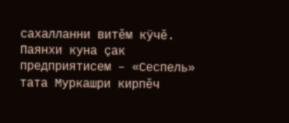сахалланни витĕм кÿчĕ. Паянхи куна çак предприятисем – «Сеспель» тата Муркашри кирпĕч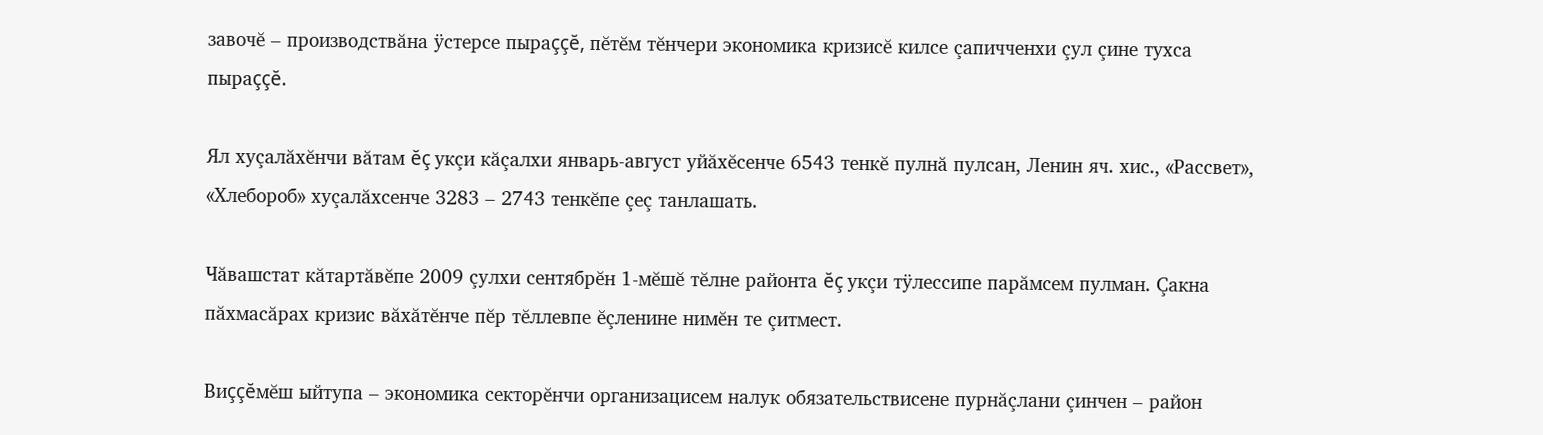завочĕ – производствăна ÿстерсе пыраççĕ, пĕтĕм тĕнчери экономика кризисĕ килсе çапичченхи çул çине тухса пыраççĕ.

Ял хуçалăхĕнчи вăтам ĕç укçи кăçалхи январь-август уйăхĕсенче 6543 тенкĕ пулнă пулсан, Ленин яч. хис., «Рассвет», «Хлебороб» хуçалăхсенче 3283 – 2743 тенкĕпе çеç танлашать.

Чăвашстат кăтартăвĕпе 2009 çулхи сентябрĕн 1-мĕшĕ тĕлне районта ĕç укçи тÿлессипе парăмсем пулман. Çакна пăхмасăрах кризис вăхăтĕнче пĕр тĕллевпе ĕçленине нимĕн те çитмест.

Виççĕмĕш ыйтупа – экономика секторĕнчи организацисем налук обязательствисене пурнăçлани çинчен – район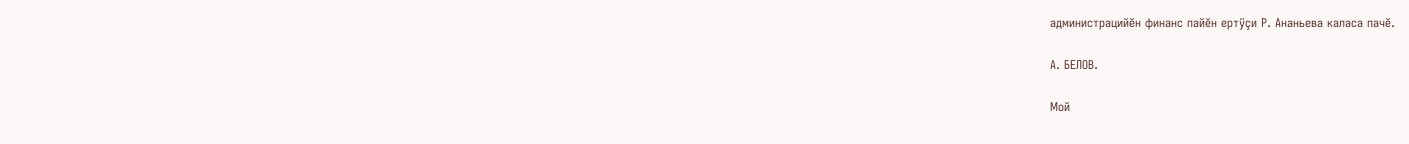администрацийĕн финанс пайĕн ертÿçи Р. Ананьева каласа пачĕ.

А. БЕЛОВ.

Мой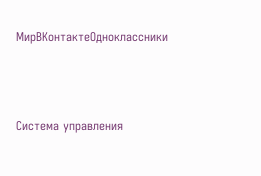МирВКонтактеОдноклассники



Система управления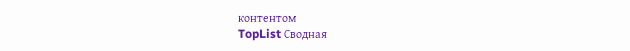контентом
TopList Сводная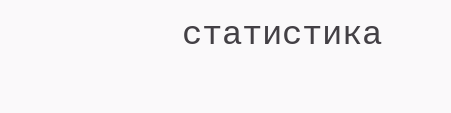статистика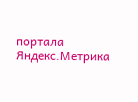портала Яндекс.Метрика